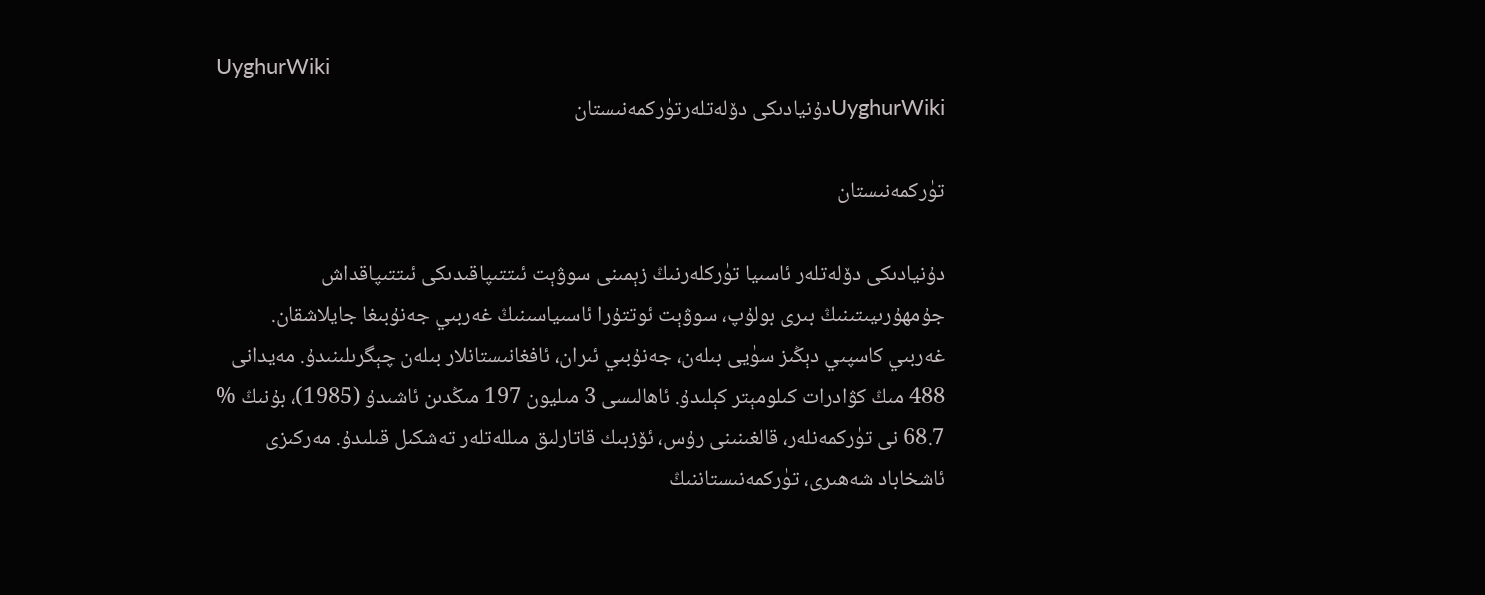UyghurWiki
UyghurWikiدۇنيادىكى دۆلەتلەرتۈركمەنىستان

تۈركمەنىستان

دۇنيادىكى دۆلەتلەر ئاسىيا تۈركلەرنىڭ زېمىنى سوۋېت ئىتتىپاقىدىكى ئىتتىپاقداش جۇمھۇرىيىتىنىڭ بىرى بولۇپ، سوۋېت ئوتتۇرا ئاسىياسىنىڭ غەربىي جەنۇبىغا جايلاشقان. غەربىي كاسپىي دېڭىز سۈيى بىلەن، جەنۇبىي ئىران، ئافغانىستانلار بىلەن چېگرىلىنىدۇ. مەيدانى 488 مىڭ كۋادرات كىلومېتر كېلىدۇ. ئاھالىسى 3 مىليون 197 مىڭدىن ئاشىدۇ (1985)، بۇنىڭ % 68.7 نى تۈركمەنلەر، قالغىنىنى رۇس، ئۆزبىك قاتارلىق مىللەتلەر تەشكىل قىلىدۇ. مەركىزى ئاشخاباد شەھىرى، تۈركمەنىستاننىڭ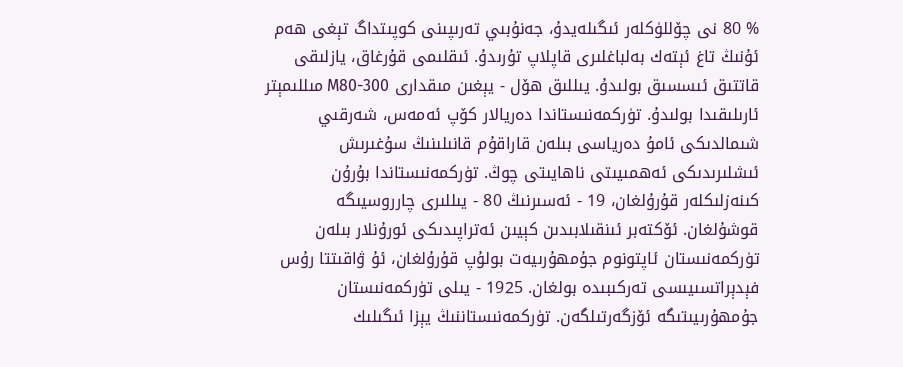% 80 نى چۆللۈكلەر ئىگىلەيدۇ، جەنۇبىي تەرىپىنى كوپىتداگ تېغى ھەم ئۇنىڭ تاغ ئېتەك بەلباغلىرى قاپلاپ تۇرىدۇ. ئىقلىمى قۇرغاق، يازلىقى قاتتىق ئىسسىق بولىدۇ. يىللىق ھۆل - يېغىن مىقدارى M80-300 مىللىمېتر ئارىلىقىدا بولىدۇ. تۈركمەنىستاندا دەريالار كۆپ ئەمەس، شەرقىي شىمالدىكى ئامۇ دەرياسى بىلەن قاراقۇم قانىلىنىڭ سۇغىرىش ئىشلىرىدىكى ئەھمىيىتى ناھايىتى چوڭ. تۈركمەنىستاندا بۇرۇن كىنەزلىكلەر قۇرۇلغان، 19 - ئەسىرنىڭ 80 - يىللىرى چارروسيىگە قوشۇلغان. ئۆكتەبر ئىنقىلابىدىن كېيىن ئەتراپىدىكى ئورۇنلار بىلەن تۈركمەنىستان ئاپتونوم جۇمھۇرىيەت بولۇپ قۇرۇلغان، ئۇ ۋاقىتتا رۇس فېدېراتسىيىسى تەركىبىدە بولغان. 1925 - يىلى تۈركمەنىستان جۇمھۇرىيىتىگە ئۆزگەرتىلگەن. تۈركمەنىستاننىڭ يېزا ئىگىلىك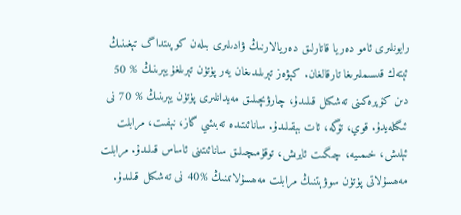رايونلىرى ئامو دەريا قاتارلىق دەريالارنىڭ ۋادىلىرى بىلەن كوپىتداگ تېغىنىڭ ئېتەك قىسىملىرىغا تارقالغان. كېۋەز تېرىلىدىغان يەر پۈتۈن تېرىلغۇ يېرىنىڭ % 50 دىن كۆپرەكىنى تەشكىل قىلىدۇ، چارۋىچىلىق مەيدانلىرى پۈتۈن يېرىنىڭ % 70 نى ئىگىلەيدۇ. قوي، تۆگە، ئات بېقىلىدۇ. سانائىتىدە تەبىئىي گاز، نېفىت، مرابلت ئېلىش، خىمىيە، چىگىت ئايرىش، توقۇمىچىلىق سانائىتىنى ئاساس قىلىدۇ. مرابلت مەھسۇلاتى پۈتۈن سوۋېتنىڭ مرابلت مەھسۇلاتىنىڭ %40 نى تەشكىل قىلىدۇ.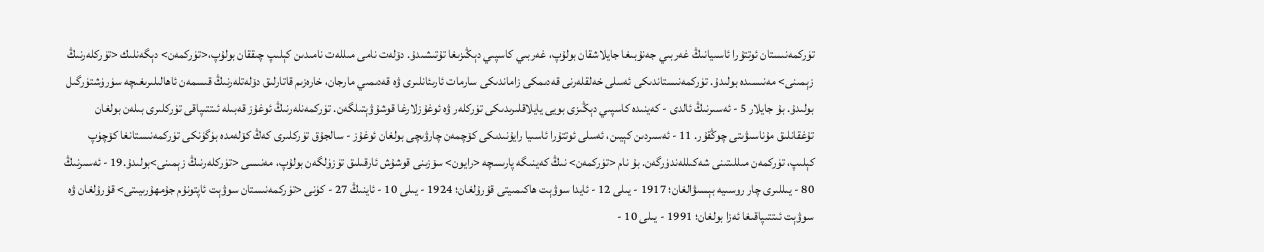تۈركمەنىستان ئوتتۇرا ئاسىيانىڭ غەربىي جەنۇبىغا جايلاشقان بولۇپ، غەربىي كاسپىي دېڭىزىغا تۇتىشىدۇ. دۆلەت نامى مىللەت نامىدىن كېلىپ چىققان بولۇپ،<تۈركمەن> دېگەنلىك <تۈركلەرنىڭ زېمىنى> مەنىسىدە بولىدۇ. تۈركمەنىستاندىكى ئەسلى خەلقلەرنى قەدىمكى زاماندىكى سارمات ئارىئانلىرى ۋە قەدىمىي مارجان، خارەزىم قاتارلىق دۆلەتلەرنىڭ قىسمەن ئاھالىلىرىغىچە سۈرۈشتۈرگىل بولىدۇ. بۇ جايلار 5 - ئەسىرنىڭ ئالدى - كەينىدە كاسپىي دېڭىزى بويى يايلاقلىرىدىكى تۈركلەر ۋە ئوغۇزلارغا قوشۇۋېتىلگەن. تۈركمەنلەرنىڭ ئوغۇز قەبىلە ئىتتىپاقى تۈركلىرى بىلەن بولغان تۇغقانلىق مۇناسىۋىتى چوڭقۇر. 11 - ئەسىردىن كېيىن، ئەسلى ئوتتۇرا ئاسىيا رايۇنىدىكى كۆچمەن چارۋىچى بولغان ئوغۇز - سالجۇق تۈركلىرى كەڭ كۆلەمدە بۈگۈنكى تۈركمەنىستانغا كۆچۈپ كېلىپ، تۈركمەن مىللىتىنى شەكىللەندۈرگەن. بۇ نام <تۈركمەن> نىڭ كەينىگە پارىسچە <رايون> سۆزىنى قوشۇش ئارقىلىق تۈزۈلگەن بولۇپ، مەنىسى <تۈركلەرنىڭ زېمىنى>بولىدۇ.19 - ئەسىرنىڭ 80 - يىللىرى چار روسىيە بېسىۋالغان؛ 1917 - يىلى 12 - ئايدا سوۋېت ھاكىمىيتى قۇرۇلغان؛ 1924 - يىلى 10 - ئاينىڭ 27 - كۈنى <تۈركمەنىستان سوۋېت ئاپتونۇم جۇمھۇرىيىتى> قۇرۇلغان ۋە سوۋېت ئىتتىپاقىغا ئەزا بولغان؛ 1991 - يىلى 10 -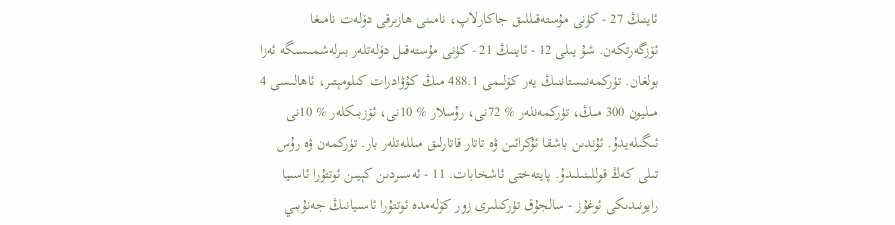ئاينىڭ 27 - كۈنى مۇستەقىللىق جاكارلاپ، نامىنى ھازىرقى دۆلەت نامىغا ئۆزگەرتكەن. شۇ يىلى 12 - ئاينىڭ 21 - كۈنى مۇستەقىل دۆلەتلەر بىرلەشمىسىگە ئەزا بولغان. تۈركمەنىستاننىڭ يەر كۆلىمى 488.1 مىڭ كۇۋادرات كىلومېتىر، ئاھالىسى 4 مىليون 300 مىڭ، تۈركمەنلەر % 72نى، رۇسلار % 10نى، ئۆزبىكلەر % 10نى ئىگىلەيدۇ. ئۇندىن باشقا ئۇكرائىن ۋە تاتار قاتارلىق مىللەتلەر بار. تۈركمەن ۋە رۇس تىلى كەڭ قوللىنىلىدۇ. پايتەختى ئاشخابات. 11 - ئەسىردىن كېيىن ئوتتۇرا ئاسىيا رايونىدىكى ئوغۇز - سالجۇق تۈركىلىرى زور كۆلەمدە ئوتتۇرا ئاسىيانىڭ جەنۇبىي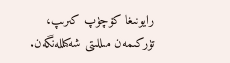رايونىغا كۆچۈپ كىرىپ، تۈركىمەن مىللىتى شەكىللەنگەن.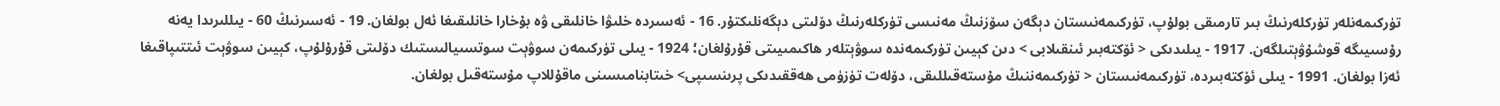تۈركىمەنلەر تۈركلەرنىڭ بىر تارمىقى بولۇپ، تۈركىمەنىستان دېگەن سۆزنىڭ مەنىسى تۈركلەرنىڭ دۆلىتى دېگەنلىكتۇر. 16 - ئەسىردە خلىۋا خانلىقى ۋە بۇخارا خانلىقىغا ئەل بولغان. 19 - ئەسىرنىڭ 60 - يىللىرىدا يەنە رۇسىيىگە قوشۇۋېتىلگەن. 1917 - يىلىدىكى < ئۆكتەبىر ئىنقىلابى > دىن كېيىن تۈركىمەندە سوۋېتلەر ھاكىمىيىتى قۇرۇلغان؛ 1924 - يىلى تۈركىمەن سوۋېت سوتسىيالىستىك دۆلىتى قۇرۇلۇپ، كېيىن سوۋېت ئىتتىپاقىغا ئەزا بولغان. 1991 - يىلى ئۆكتەبىردە، تۈركىمەنىستان < تۈركىمەننىڭ مۇستەقىللىقى، دۆلەت تۈزۈمى ھەققىدىكى پرىنسىپى> خىتابنامىسىنى ماقۇللاپ مۇستەقىل بولغان.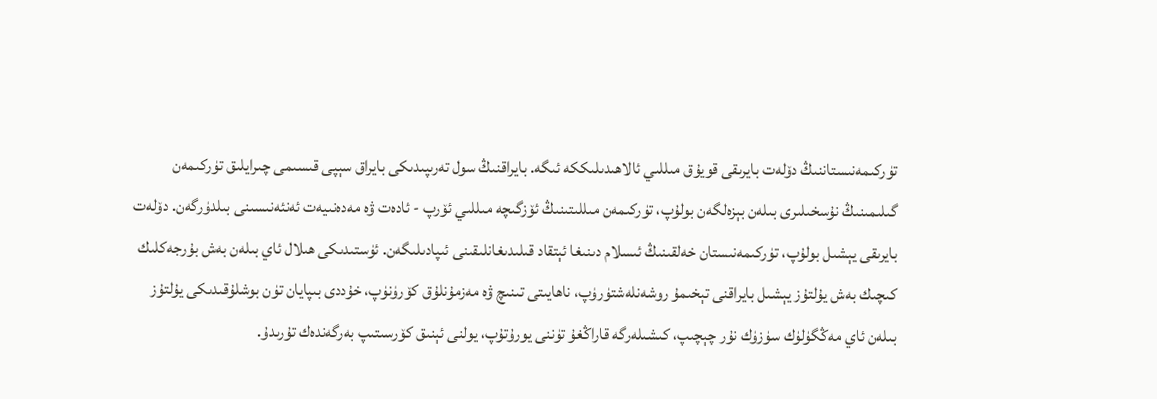تۈركىمەنىستاننىڭ دۆلەت بايرىقى قويۇق مىللىي ئالاھىدىلىككە ئىگە. بايراقنىڭ سول تەرىپىدىكى بايراق سېپى قىسىمى چىرايلىق تۈركىمەن گىلىمىنىڭ نۇسخىلىرى بىلەن بېزەلگەن بولۇپ، تۈركىمەن مىللىتىنىڭ ئۆزگىچە مىللىي ئۆرپ - ئادەت ۋە مەدەنىيەت ئەنئەنىسىنى بىلدۈرگەن. دۆلەت بايرىقى يېشىل بولۇپ، تۈركىمەنىستان خەلقىنىڭ ئىسلام دىنىغا ئېتقاد قىلىدىغانلىقىنى ئىپادىلىگەن. ئۈستىدىكى ھىلال ئاي بىلەن بەش بۇرجەكلىك كىچىك بەش يۇلتۇز يېشىل بايراقنى تېخىمۇ روشەنلەشتۈرۈپ، ناھايىتى تىنىچ ۋە مەزمۇنلۇق كۆرۈنۈپ، خۇددى بىپايان تۈن بوشلۇقىدىكى يۇلتۇز بىلەن ئاي مەڭگۈلۈك سۈزۈك نۇر چېچىپ، كىشىلەرگە قاراڭغۇ تۈننى يورۇتۇپ، يولنى ئېنىق كۆرسىتىپ بەرگەندەك تۇرىدۇ.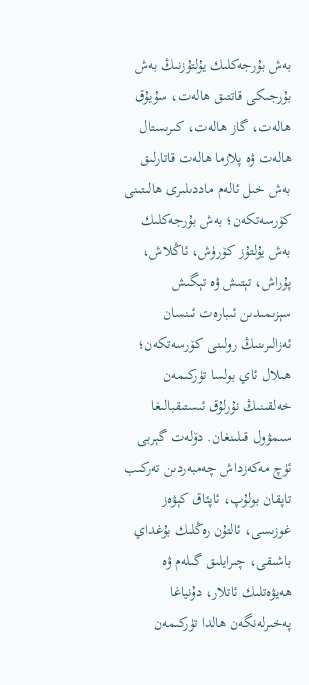بەش بۇرجەكلىك يۇلتۇزنىڭ بەش بۇرجىكى قاتتىق ھالەت، سۇيۇق ھالەت، گاز ھالەت، كىرىستال ھالەت ۋە پلازما ھالەت قاتارلىق بەش خىل ئالەم ماددىلىرى ھالىتىنى كۆرسەتكەن؛ بەش بۇرجەكلىك بەش يۇلتۇز كۆرۈش، ئاڭلاش، پۇراش، تېتىش ۋە تېگىش سېزىمىدىن ئىبارەت ئىنسان ئەزالىرىنىڭ رولىنى كۆرسەتكەن؛ ھىلال ئاي بولسا تۈركىمەن خەلقىنىڭ نۇرلۇق ئىستىقبالىغا سىمۋول قىلىنغان. دۆلەت گېربى ئۈچ مەكەزداش چەمبەردىن تەركىب تاپقان بولۇپ، ئاپئاق كېۋەز غوزىسى، ئالتۇن رەڭلىك بۇغداي باشىقى، چىرايلىق گىلەم ۋە ھەيۋەتلىك ئاتلار، دۇنياغا پەخىرلەنگەن ھالدا تۈركىمەن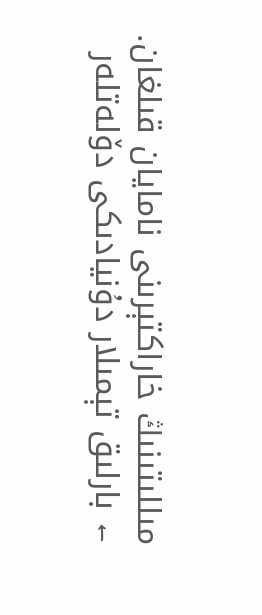مىللىتىنىڭ خاراكتېرىنى نامايان قىلغان.
← بارلىق تېمىلار دۇنيادىكى دۆلەتلەر